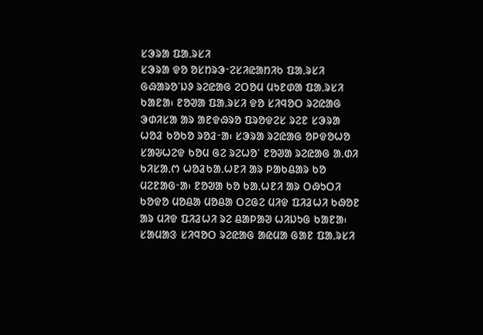ᱥᱳᱨᱟ ᱯᱟᱹᱨᱥᱤ
ᱥᱳᱨᱟ ᱫᱚ ᱚᱥᱴᱨᱳᱼᱮᱥᱤᱭᱟᱴᱤᱠ ᱯᱟᱹᱨᱥᱤ ᱜᱷᱟᱨᱚᱸᱡᱽ ᱨᱮᱭᱟᱜ ᱮᱛᱚᱢ ᱢᱩᱱᱰᱟ ᱯᱟᱹᱨᱥᱤ ᱠᱟᱱᱟ᱾ ᱱᱚᱣᱟ ᱯᱟᱹᱨᱥᱤ ᱫᱚ ᱥᱤᱧᱚᱛ ᱨᱮᱭᱟᱜ ᱳᱰᱤᱥᱟ ᱟᱨ ᱟᱱᱫᱷᱨᱚ ᱯᱨᱚᱫᱮᱥ ᱨᱮᱱ ᱥᱳᱨᱟ ᱦᱚᱲ ᱠᱚᱠᱚ ᱨᱚᱲᱼᱟ᱾ ᱥᱳᱨᱟ ᱨᱮᱭᱟᱜ ᱚᱞᱫᱚᱦᱚ ᱥᱟᱶᱦᱮᱫ ᱠᱚᱢ ᱜᱮ ᱨᱮᱦᱚᱸ ᱱᱚᱣᱟ ᱨᱮᱭᱟᱜ ᱟᱹᱰᱤ ᱠᱤᱥᱟᱹᱬ ᱦᱚᱲᱠᱟᱹᱦᱱᱤ ᱟᱨ ᱞᱟᱠᱪᱟᱨ ᱠᱚ ᱢᱮᱱᱟᱜᱼᱟ᱾ ᱱᱚᱣᱟ ᱠᱚ ᱠᱟᱹᱦᱱᱤ ᱟᱨ ᱛᱷᱩᱛᱤ ᱠᱚᱫᱚ ᱢᱚᱪᱟ ᱢᱚᱪᱟ ᱛᱮᱜᱮ ᱢᱤᱫ ᱯᱤᱲᱦᱤ ᱠᱷᱚᱱ ᱟᱨ ᱢᱤᱫ ᱯᱤᱲᱦᱤ ᱨᱮ ᱪᱟᱞᱟᱣ ᱦᱤᱡᱩᱜ ᱠᱟᱱᱟ᱾ ᱥᱟᱢᱟᱝ ᱥᱤᱧᱚᱛ ᱨᱮᱭᱟᱜ ᱟᱭᱢᱟ ᱜᱟᱱ ᱯᱟᱹᱨᱥᱤ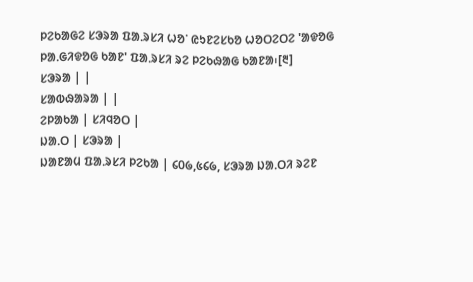ᱞᱮᱠᱟᱜᱮ ᱥᱳᱨᱟ ᱯᱟᱹᱨᱥᱤ ᱦᱚᱸ ᱭᱩᱱᱮᱥᱠᱚ ᱦᱚᱛᱮᱛᱮ 'ᱟᱫᱚᱜ ᱞᱟᱹᱜᱤᱫᱚᱜ ᱠᱟᱱ' ᱯᱟᱹᱨᱥᱤ ᱨᱮ ᱞᱮᱠᱷᱟᱜ ᱠᱟᱱᱟ᱾[᱓]
ᱥᱳᱨᱟ | |
ᱥᱟᱵᱷᱟᱨᱟ | |
ᱮᱞᱟᱠᱟ | ᱥᱤᱧᱚᱛ |
ᱡᱟᱹᱛ | ᱥᱳᱨᱟ |
ᱡᱟᱱᱟᱢ ᱯᱟᱹᱨᱥᱤ ᱞᱮᱠᱟ | ᱔᱐᱙,᱕᱔᱙, ᱥᱳᱨᱟ ᱡᱟᱹᱛᱤ ᱨᱮᱱ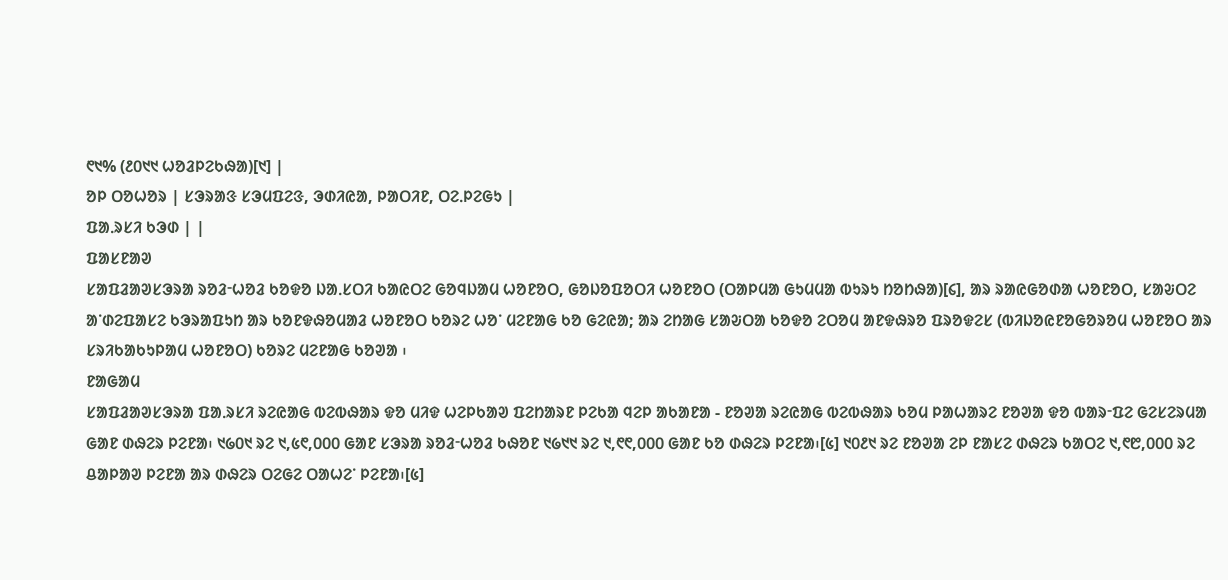᱖᱑% (᱒᱐᱑᱑ ᱦᱚᱲᱞᱮᱠᱷᱟ)[᱑] |
ᱚᱞ ᱛᱚᱦᱚᱨ | ᱥᱳᱨᱟᱝ ᱥᱳᱢᱯᱮᱝ, ᱳᱰᱤᱭᱟ, ᱞᱟᱛᱤᱱ, ᱛᱮᱹᱞᱮᱜᱩ |
ᱯᱟᱹᱨᱥᱤ ᱠᱳᱰ | |
ᱯᱟᱥᱱᱟᱣ
ᱥᱟᱯᱲᱟᱣᱥᱳᱨᱟ ᱨᱚᱲᱼᱦᱚᱲ ᱠᱚᱫᱚ ᱡᱟᱹᱥᱛᱤ ᱠᱟᱭᱛᱮ ᱜᱚᱧᱡᱟᱢ ᱦᱚᱱᱚᱛ, ᱜᱚᱡᱚᱯᱚᱛᱤ ᱦᱚᱱᱚᱛ (ᱛᱟᱞᱢᱟ ᱜᱩᱢᱢᱟ ᱵᱩᱨᱩ ᱴᱚᱴᱷᱟ)[᱔], ᱟᱨ ᱨᱟᱭᱜᱚᱰᱟ ᱦᱚᱱᱚᱛ, ᱥᱟᱶᱛᱮ ᱟᱸᱰᱮᱯᱟᱥᱮ ᱠᱳᱨᱟᱯᱩᱴ ᱟᱨ ᱠᱚᱱᱫᱷᱚᱢᱟᱲ ᱦᱚᱱᱚᱛ ᱠᱚᱨᱮ ᱦᱚᱸ ᱢᱮᱱᱟᱜ ᱠᱚ ᱜᱮᱭᱟ; ᱟᱨ ᱮᱴᱟᱜ ᱥᱟᱶᱛᱟ ᱠᱚᱫᱚ ᱮᱛᱚᱢ ᱟᱱᱫᱷᱨᱚ ᱯᱨᱚᱫᱮᱥ (ᱵᱤᱡᱚᱭᱱᱚᱜᱚᱨᱚᱢ ᱦᱚᱱᱚᱛ ᱟᱨ ᱥᱨᱤᱠᱟᱠᱩᱞᱟᱢ ᱦᱚᱱᱚᱛ) ᱠᱚᱨᱮ ᱢᱮᱱᱟᱜ ᱠᱚᱣᱟ ᱾
ᱱᱟᱜᱟᱢ
ᱥᱟᱯᱲᱟᱣᱥᱳᱨᱟ ᱯᱟᱹᱨᱥᱤ ᱨᱮᱭᱟᱜ ᱵᱮᱵᱷᱟᱨ ᱫᱚ ᱢᱤᱫ ᱦᱮᱞᱠᱟᱣ ᱯᱮᱴᱟᱨᱱ ᱞᱮᱠᱟ ᱧᱮᱞ ᱟᱠᱟᱱᱟ - ᱱᱚᱣᱟ ᱨᱮᱭᱟᱜ ᱵᱮᱵᱷᱟᱨ ᱠᱚᱢ ᱞᱟᱦᱟᱨᱮ ᱱᱚᱣᱟ ᱫᱚ ᱵᱟᱨᱼᱯᱮ ᱜᱮᱥᱮᱨᱢᱟ ᱜᱟᱱ ᱰᱷᱮᱨ ᱞᱮᱱᱟ᱾ ᱑᱙᱐᱑ ᱨᱮ ᱑,᱕᱖,᱐᱐᱐ ᱜᱟᱱ ᱥᱳᱨᱟ ᱨᱚᱲᱼᱦᱚᱲ ᱠᱷᱚᱱ ᱑᱙᱑᱑ ᱨᱮ ᱑,᱖᱖,᱐᱐᱐ ᱜᱟᱱ ᱠᱚ ᱰᱷᱮᱨ ᱞᱮᱱᱟ᱾[᱕] ᱑᱐᱒᱑ ᱨᱮ ᱱᱚᱣᱟ ᱮᱞ ᱱᱟᱥᱮ ᱰᱷᱮᱨ ᱠᱟᱛᱮ ᱑,᱖᱘,᱐᱐᱐ ᱨᱮ ᱪᱟᱞᱟᱣ ᱞᱮᱱᱟ ᱟᱨ ᱰᱷᱮᱨ ᱛᱮᱜᱮ ᱛᱟᱦᱮᱸ ᱞᱮᱱᱟ᱾[᱕]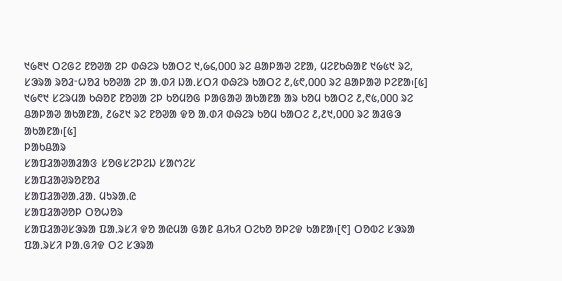᱑᱙᱓᱑ ᱛᱮᱜᱮ ᱱᱚᱣᱟ ᱮᱞ ᱰᱷᱮᱨ ᱠᱟᱛᱮ ᱑,᱙᱔,᱐᱐᱐ ᱨᱮ ᱪᱟᱞᱟᱣ ᱮᱱᱟ, ᱢᱮᱱᱠᱷᱟᱱ ᱑᱙᱕᱑ ᱨᱮ, ᱥᱳᱨᱟ ᱨᱚᱲᱼᱦᱚᱲ ᱠᱚᱣᱟ ᱮᱞ ᱟᱹᱰᱤ ᱡᱟᱹᱥᱛᱤ ᱰᱷᱮᱨ ᱠᱟᱛᱮ ᱒,᱕᱖,᱐᱐᱐ ᱨᱮ ᱪᱟᱞᱟᱣ ᱞᱮᱱᱟ᱾[᱕] ᱑᱙᱖᱑ ᱥᱮᱨᱢᱟ ᱠᱷᱚᱱ ᱱᱚᱣᱟ ᱮᱞ ᱠᱚᱢᱚᱜ ᱞᱟᱜᱟᱣ ᱟᱠᱟᱱᱟ ᱟᱨ ᱠᱚᱢ ᱠᱟᱛᱮ ᱒,᱖᱕,᱐᱐᱐ ᱨᱮ ᱪᱟᱞᱟᱣ ᱟᱠᱟᱱᱟ, ᱒᱙᱗᱑ ᱨᱮ ᱱᱚᱣᱟ ᱫᱚ ᱟᱹᱰᱤ ᱰᱷᱮᱨ ᱠᱚᱢ ᱠᱟᱛᱮ ᱒,᱒᱑,᱐᱐᱐ ᱨᱮ ᱟᱲᱜᱳ ᱟᱠᱟᱱᱟ᱾[᱕]
ᱞᱟᱠᱪᱟᱨ
ᱥᱟᱯᱲᱟᱣᱟᱲᱟᱝ ᱥᱚᱜᱥᱮᱞᱮᱡ ᱥᱟᱬᱮᱥ
ᱥᱟᱯᱲᱟᱣᱨᱚᱱᱚᱲ
ᱥᱟᱯᱲᱟᱣᱟᱹᱲᱟᱹ ᱢᱩᱨᱟᱹᱭ
ᱥᱟᱯᱲᱟᱣᱚᱞ ᱛᱚᱦᱚᱨ
ᱥᱟᱯᱲᱟᱣᱥᱳᱨᱟ ᱯᱟᱹᱨᱥᱤ ᱫᱚ ᱟᱭᱢᱟ ᱜᱟᱱ ᱪᱤᱠᱤ ᱛᱮᱠᱚ ᱚᱞᱮᱫ ᱠᱟᱱᱟ᱾[᱖] ᱛᱚᱵᱮ ᱥᱳᱨᱟ ᱯᱟᱹᱨᱥᱤ ᱞᱟᱹᱜᱤᱫ ᱛᱮ ᱥᱳᱨᱟ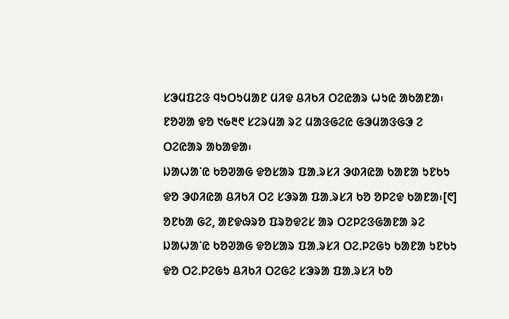ᱥᱳᱢᱯᱮᱝ ᱧᱩᱛᱩᱢᱟᱱ ᱢᱤᱫ ᱪᱤᱠᱤ ᱛᱮᱭᱟᱨ ᱦᱩᱭ ᱟᱠᱟᱱᱟ᱾ ᱱᱚᱣᱟ ᱫᱚ ᱑᱙᱓᱖ ᱥᱮᱨᱢᱟ ᱨᱮ ᱢᱟᱝᱜᱮᱭ ᱜᱳᱢᱟᱝᱜᱳ ᱮ ᱛᱮᱭᱟᱨ ᱟᱠᱟᱫᱟ᱾
ᱡᱟᱦᱟᱸᱭ ᱠᱚᱣᱟᱜ ᱫᱚᱥᱟᱨ ᱯᱟᱹᱨᱥᱤ ᱳᱰᱤᱭᱟ ᱠᱟᱱᱟ ᱩᱱᱠᱩ ᱫᱚ ᱳᱰᱤᱭᱟ ᱪᱤᱠᱤ ᱛᱮ ᱥᱳᱨᱟ ᱯᱟᱹᱨᱥᱤ ᱠᱚ ᱚᱞᱮᱫ ᱠᱟᱱᱟ᱾[᱖]
ᱚᱱᱠᱟ ᱜᱮ, ᱟᱱᱫᱷᱨᱚ ᱯᱨᱚᱫᱮᱥ ᱟᱨ ᱛᱮᱞᱮᱝᱜᱟᱱᱟ ᱨᱮ ᱡᱟᱦᱟᱸᱭ ᱠᱚᱣᱟᱜ ᱫᱚᱥᱟᱨ ᱯᱟᱹᱨᱥᱤ ᱛᱮᱹᱞᱮᱜᱩ ᱠᱟᱱᱟ ᱩᱱᱠᱩ ᱫᱚ ᱛᱮᱹᱞᱮᱜᱩ ᱪᱤᱠᱤ ᱛᱮᱜᱮ ᱥᱳᱨᱟ ᱯᱟᱹᱨᱥᱤ ᱠᱚ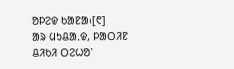ᱚᱞᱮᱫ ᱠᱟᱱᱟ᱾[᱖]
ᱟᱨ ᱢᱩᱪᱟᱹᱫ, ᱞᱟᱛᱤᱱ ᱪᱤᱠᱤ ᱛᱮᱦᱚᱸ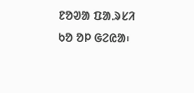ᱱᱚᱣᱟ ᱯᱟᱹᱨᱥᱤ ᱠᱚ ᱚᱞ ᱜᱮᱭᱟ᱾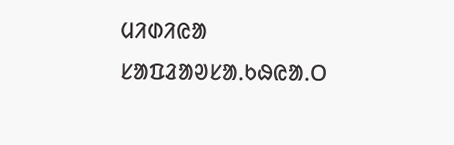ᱢᱤᱰᱤᱭᱟ
ᱥᱟᱯᱲᱟᱣᱥᱟᱹᱠᱷᱭᱟᱹᱛ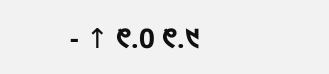- ↑ ᱖.᱐ ᱖.᱑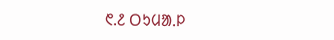᱖.᱒ ᱛᱩᱢᱟᱹᱞ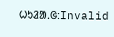ᱦᱩᱲᱟᱹᱜ:Invalid